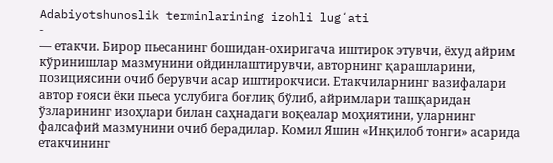Adabiyotshunoslik terminlarining izohli lugʻati
-
— етакчи. Бирор пьесанинг бошидан-охиригача иштирок этувчи, ёхуд айрим кўринишлар мазмунини ойдинлаштирувчи, авторнинг қарашларини, позициясини очиб берувчи асар иштирокчиси. Етакчиларнинг вазифалари автор ғояси ёки пьеса услубига боғлиқ бўлиб, айримлари ташқаридан ўзларининг изоҳлари билан саҳнадаги воқеалар моҳиятини, уларнинг фалсафий мазмунини очиб берадилар. Комил Яшин «Инқилоб тонги» асарида етакчининг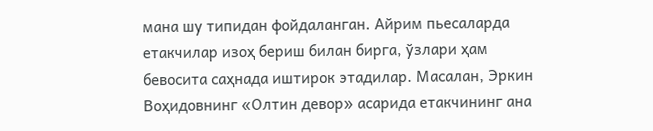мана шу типидан фойдаланган. Айрим пьесаларда етакчилар изоҳ бериш билан бирга, ўзлари ҳам бевосита саҳнада иштирок этадилар. Масалан, Эркин Воҳидовнинг «Олтин девор» асарида етакчининг ана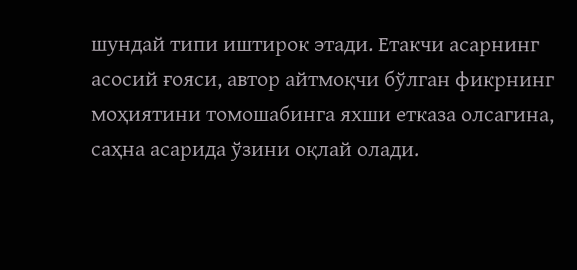шундай типи иштирок этади. Етакчи асарнинг асосий ғояси, автор айтмоқчи бўлган фикрнинг моҳиятини томошабинга яхши етказа олсагина, саҳна асарида ўзини оқлай олади.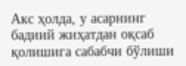Акс ҳолда, у асарнинг бадиий жиҳатдан оқсаб қолишига сабабчи бўлиши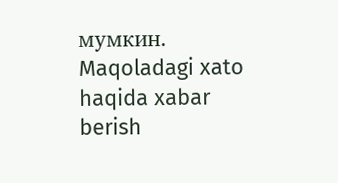мумкин.
Maqoladagi xato haqida xabar berish